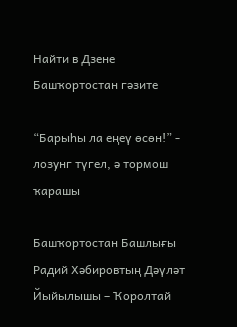Найти в Дзене
Башҡортостан гәзите

“Барыһы ла еңеү өсөн!” - лозунг түгел, ә тормош ҡарашы

Башҡортостан Башлығы Радий Хәбировтың Дәүләт Йыйылышы – Ҡоролтай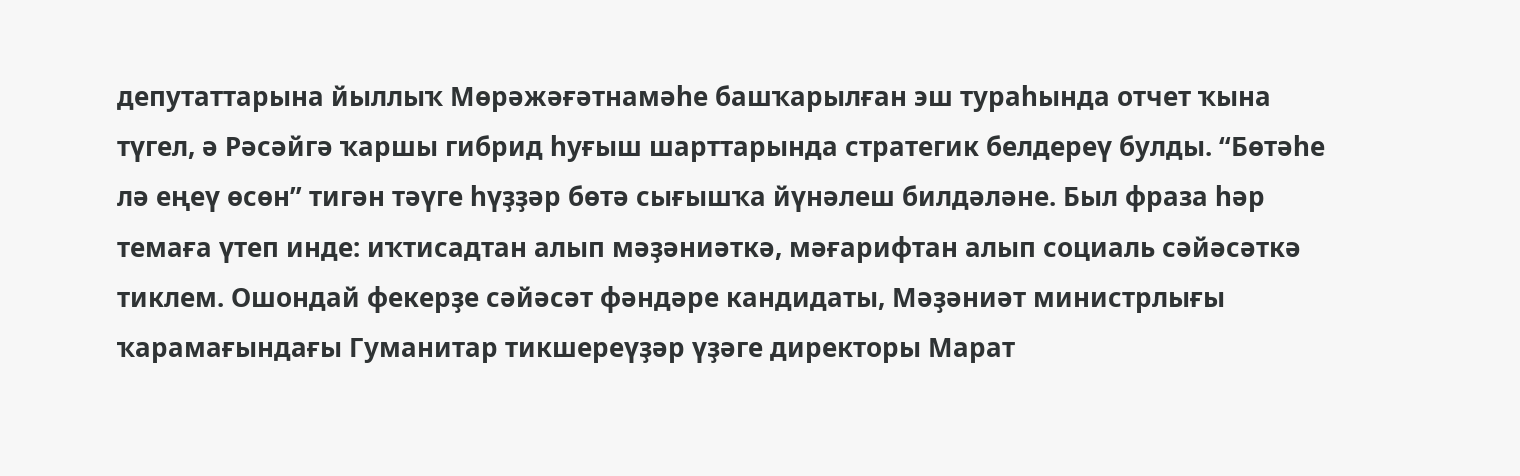депутаттарына йыллыҡ Мөрәжәғәтнамәһе башҡарылған эш тураһында отчет ҡына түгел, ә Рәсәйгә ҡаршы гибрид һуғыш шарттарында стратегик белдереү булды. “Бөтәһе лә еңеү өсөн” тигән тәүге һүҙҙәр бөтә сығышҡа йүнәлеш билдәләне. Был фраза һәр темаға үтеп инде: иҡтисадтан алып мәҙәниәткә, мәғарифтан алып социаль сәйәсәткә тиклем. Ошондай фекерҙе сәйәсәт фәндәре кандидаты, Мәҙәниәт министрлығы ҡарамағындағы Гуманитар тикшереүҙәр үҙәге директоры Марат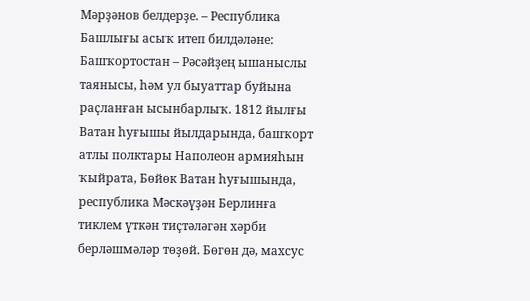Мәрҙәнов белдерҙе. – Республика Башлығы асыҡ итеп билдәләне: Башҡортостан – Рәсәйҙең ышаныслы таянысы, һәм ул быуаттар буйына раҫланған ысынбарлыҡ. 1812 йылғы Ватан һуғышы йылдарында, башҡорт атлы полктары Наполеон армияһын ҡыйрата, Бөйөк Ватан һуғышында, республика Мәскәүҙән Берлинға тиклем үткән тиҫтәләгән хәрби берләшмәләр төҙөй. Бөгөн дә, махсус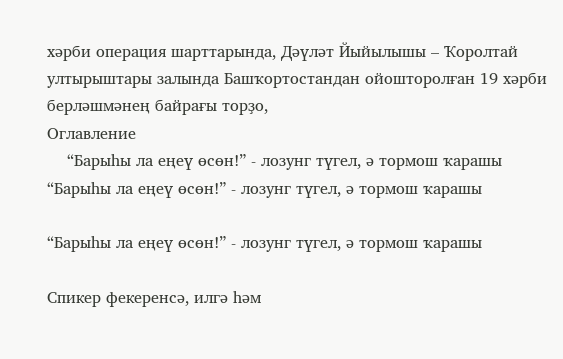хәрби операция шарттарында, Дәүләт Йыйылышы – Ҡоролтай ултырыштары залында Башҡортостандан ойошторолған 19 хәрби берләшмәнең байрағы торҙо,
Оглавление
    “Барыһы ла еңеү өсөн!” - лозунг түгел, ә тормош ҡарашы
“Барыһы ла еңеү өсөн!” - лозунг түгел, ә тормош ҡарашы

“Барыһы ла еңеү өсөн!” - лозунг түгел, ә тормош ҡарашы

Спикер фекеренсә, илгә һәм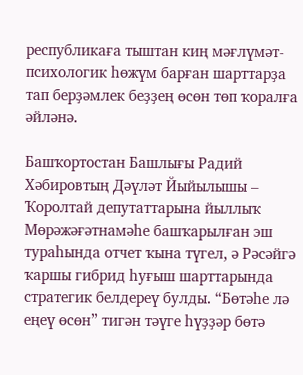республикаға тыштан киң мәғлүмәт-психологик һөжүм барған шарттарҙа тап берҙәмлек беҙҙең өсөн төп ҡоралға әйләнә.

Башҡортостан Башлығы Радий Хәбировтың Дәүләт Йыйылышы – Ҡоролтай депутаттарына йыллыҡ Мөрәжәғәтнамәһе башҡарылған эш тураһында отчет ҡына түгел, ә Рәсәйгә ҡаршы гибрид һуғыш шарттарында стратегик белдереү булды. “Бөтәһе лә еңеү өсөн” тигән тәүге һүҙҙәр бөтә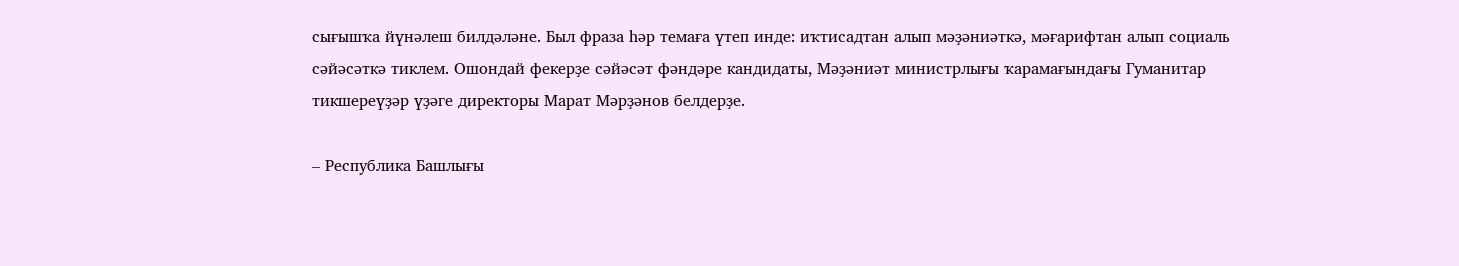сығышҡа йүнәлеш билдәләне. Был фраза һәр темаға үтеп инде: иҡтисадтан алып мәҙәниәткә, мәғарифтан алып социаль сәйәсәткә тиклем. Ошондай фекерҙе сәйәсәт фәндәре кандидаты, Мәҙәниәт министрлығы ҡарамағындағы Гуманитар тикшереүҙәр үҙәге директоры Марат Мәрҙәнов белдерҙе.

– Республика Башлығы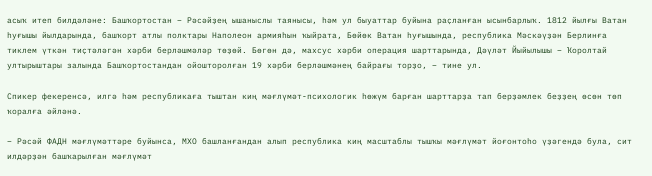асыҡ итеп билдәләне: Башҡортостан – Рәсәйҙең ышаныслы таянысы, һәм ул быуаттар буйына раҫланған ысынбарлыҡ. 1812 йылғы Ватан һуғышы йылдарында, башҡорт атлы полктары Наполеон армияһын ҡыйрата, Бөйөк Ватан һуғышында, республика Мәскәүҙән Берлинға тиклем үткән тиҫтәләгән хәрби берләшмәләр төҙөй. Бөгөн дә, махсус хәрби операция шарттарында, Дәүләт Йыйылышы – Ҡоролтай ултырыштары залында Башҡортостандан ойошторолған 19 хәрби берләшмәнең байрағы торҙо, – тине ул.

Спикер фекеренсә, илгә һәм республикаға тыштан киң мәғлүмәт-психологик һөжүм барған шарттарҙа тап берҙәмлек беҙҙең өсөн төп ҡоралға әйләнә.

– Рәсәй ФАДН мәғлүмәттәре буйынса, МХО башланғандан алып республика киң масштаблы тышҡы мәғлүмәт йоғонтоһо үҙәгендә була, сит илдәрҙән башҡарылған мәғлүмәт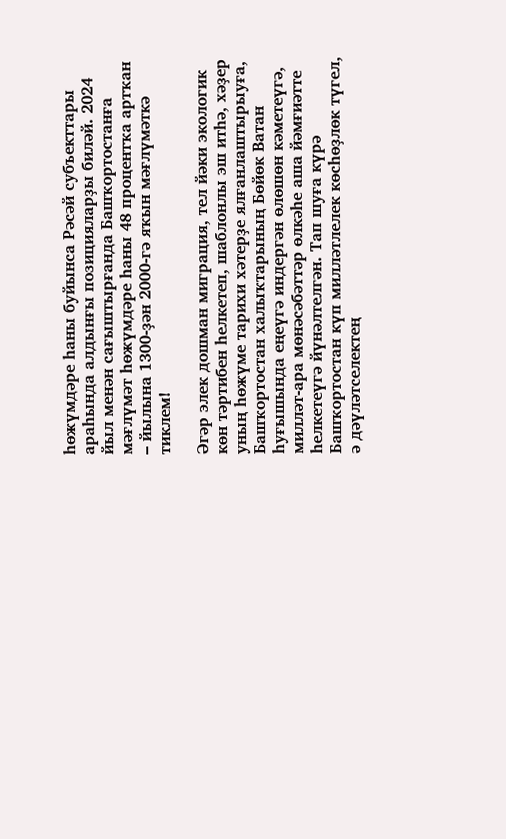һөжүмдәре һаны буйынса Рәсәй субъекттары араһында алдынғы позицияларҙы биләй. 2024 йыл менән сағыштырғанда Башҡортостанға мәғлүмәт һөжүмдәре һаны 48 процентҡа артҡан – йылына 1300-ҙән 2000-гә яҡын мәғлүмәткә тиклем!

Әгәр элек дошман миграция, тел йәки экологик көн тәртибен һелкетеп, шаблонлы эш итһә, хәҙер уның һөжүме тарихи хәтерҙе ялғанлаштырыуға, Башҡортостан халыҡтарының Бөйөк Ватан һуғышында еңеүгә индергән өлөшөн кәметеүгә, милләт-ара мөнәсәбәттәр өлкәһе аша йәмғиәтте һелкетеүгә йүнәлтелгән. Тап шуға күрә Башҡортостан күп милләтлелек көсһөҙлөк түгел, ә дәүләтселектең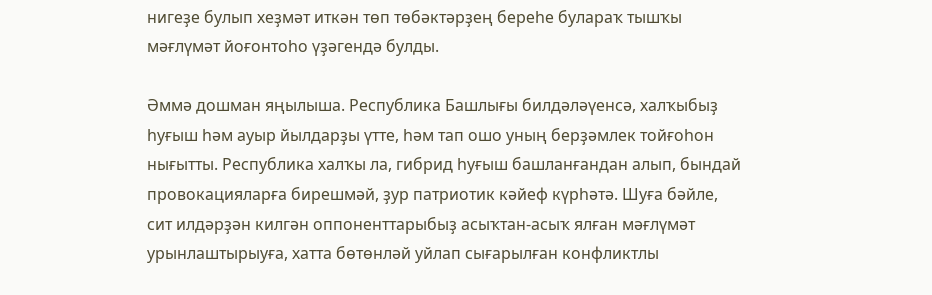нигеҙе булып хеҙмәт иткән төп төбәктәрҙең береһе булараҡ тышҡы мәғлүмәт йоғонтоһо үҙәгендә булды.

Әммә дошман яңылыша. Республика Башлығы билдәләүенсә, халҡыбыҙ һуғыш һәм ауыр йылдарҙы үтте, һәм тап ошо уның берҙәмлек тойғоһон нығытты. Республика халҡы ла, гибрид һуғыш башланғандан алып, бындай провокацияларға бирешмәй, ҙур патриотик кәйеф күрһәтә. Шуға бәйле, сит илдәрҙән килгән оппоненттарыбыҙ асыҡтан-асыҡ ялған мәғлүмәт урынлаштырыуға, хатта бөтөнләй уйлап сығарылған конфликтлы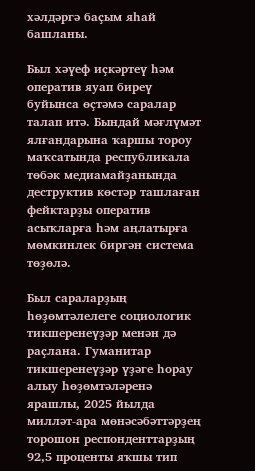хәлдәргә баҫым яһай башланы.

Был хәүеф иҫкәртеү һәм оператив яуап биреү буйынса өҫтәмә саралар талап итә. Бындай мәғлүмәт ялғандарына ҡаршы тороу маҡсатында республикала төбәк медиамайҙанында деструктив көстәр ташлаған фейктарҙы оператив асыҡларға һәм аңлатырға мөмкинлек биргән система төҙөлә.

Был сараларҙың һөҙөмтәлелеге социологик тикшеренеүҙәр менән дә раҫлана. Гуманитар тикшеренеүҙәр үҙәге һорау алыу һөҙөмтәләренә ярашлы, 2025 йылда милләт-ара мөнәсәбәттәрҙең торошон респонденттарҙың 92,5 проценты яҡшы тип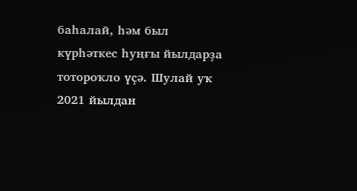баһалай, һәм был күрһәткес һуңғы йылдарҙа тотороҡло үҫә. Шулай уҡ 2021 йылдан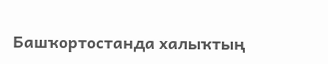Башҡортостанда халыҡтың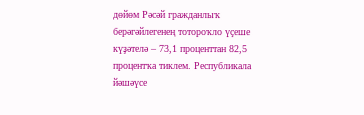дөйөм Рәсәй гражданлыҡ берәгәйлегенең тотороҡло үҫеше күҙәтелә – 73,1 проценттан 82,5 процентҡа тиклем. Республикала йәшәүсе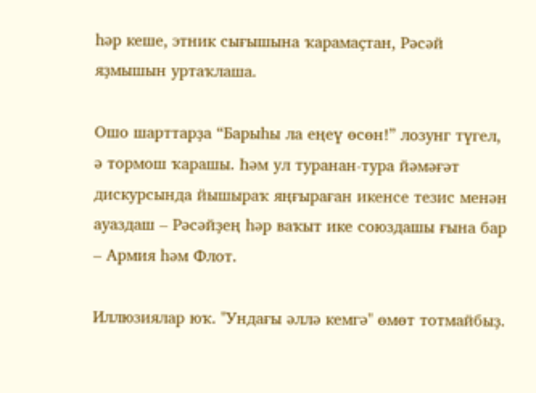һәр кеше, этник сығышына ҡарамаҫтан, Рәсәй яҙмышын уртаҡлаша.

Ошо шарттарҙа “Барыһы ла еңеү өсөн!” лозунг түгел, ә тормош ҡарашы. Һәм ул туранан-тура йәмәғәт дискурсында йышыраҡ яңғыраған икенсе тезис менән ауаздаш – Рәсәйҙең һәр ваҡыт ике союздашы ғына бар – Армия һәм Флот.

Иллюзиялар юҡ. "Ундағы әллә кемгә" өмөт тотмайбыҙ.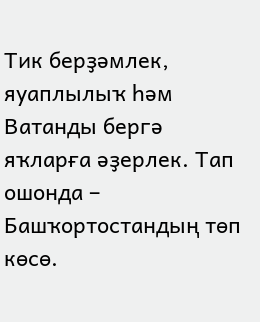Тик берҙәмлек, яуаплылыҡ һәм Ватанды бергә яҡларға әҙерлек. Тап ошонда – Башҡортостандың төп көсө.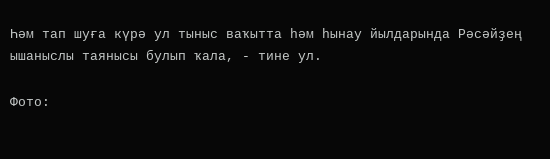Һәм тап шуға күрә ул тыныс ваҡытта һәм һынау йылдарында Рәсәйҙең ышаныслы таянысы булып ҡала, - тине ул.

Фото: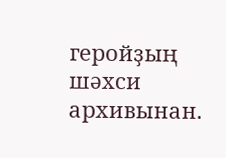геройҙың шәхси архивынан.